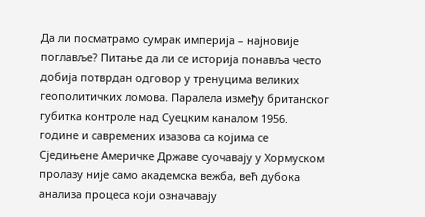Да ли посматрамо сумрак империја – најновије поглавље? Питање да ли се историја понавља често добија потврдан одговор у тренуцима великих геополитичких ломова. Паралела између британског губитка контроле над Суецким каналом 1956. године и савремених изазова са којима се Сједињене Америчке Државе суочавају у Хормуском пролазу није само академска вежба, већ дубока анализа процеса који означавају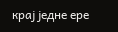крај једне ере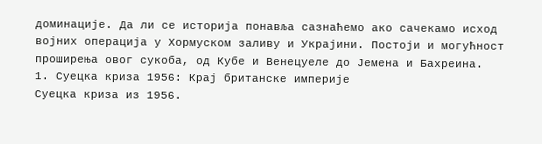доминације. Да ли се историја понавља сазнаћемо ако сачекамо исход војних операција у Хормуском заливу и Украјини. Постоји и могућност проширења овог сукоба, од Кубе и Венецуеле до Јемена и Бахреина.
1. Суецка криза 1956: Крај британске империје
Суецка криза из 1956.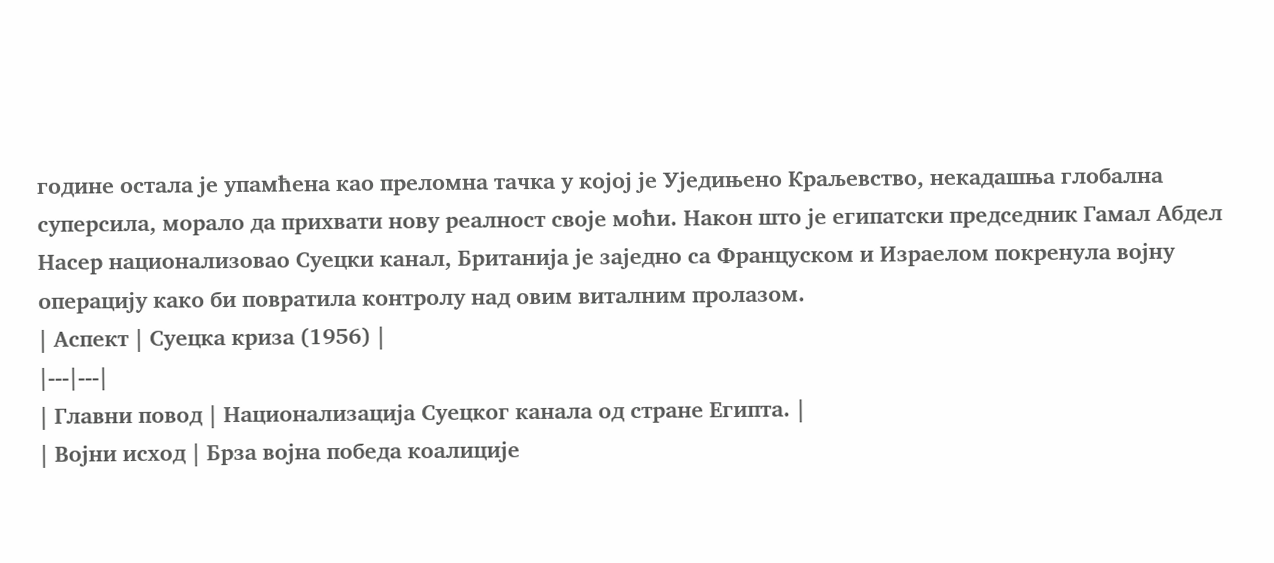године остала је упамћена као преломна тачка у којој је Уједињено Краљевство, некадашња глобална суперсила, морало да прихвати нову реалност своје моћи. Након што је египатски председник Гамал Абдел Насер национализовао Суецки канал, Британија је заједно са Француском и Израелом покренула војну операцију како би повратила контролу над овим виталним пролазом.
| Аспект | Суецка криза (1956) |
|---|---|
| Главни повод | Национализација Суецког канала од стране Египта. |
| Војни исход | Брза војна победа коалиције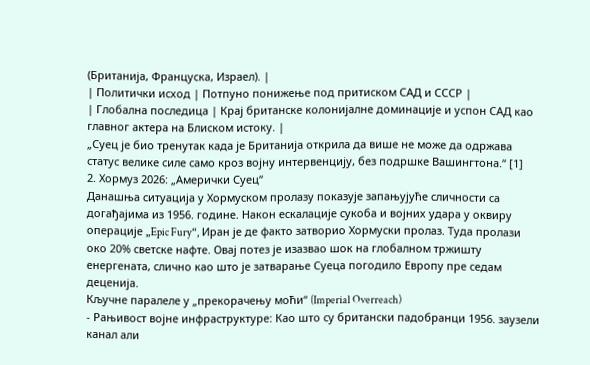(Британија, Француска, Израел). |
| Политички исход | Потпуно понижење под притиском САД и СССР |
| Глобална последица | Крај британске колонијалне доминације и успон САД као главног актера на Блиском истоку. |
„Суец је био тренутак када је Британија открила да више не може да одржава статус велике силе само кроз војну интервенцију, без подршке Вашингтона.“ [1]
2. Хормуз 2026: „Амерички Суец“
Данашња ситуација у Хормуском пролазу показује запањујуће сличности са догађајима из 1956. године. Након ескалације сукоба и војних удара у оквиру операције „Epic Fury“, Иран је де факто затворио Хормуски пролаз. Туда пролази око 20% светске нафте. Овај потез је изазвао шок на глобалном тржишту енергената, слично као што је затварање Суеца погодило Европу пре седам деценија.
Кључне паралеле у „прекорачењу моћи“ (Imperial Overreach)
- Рањивост војне инфраструктуре: Као што су британски падобранци 1956. заузели канал али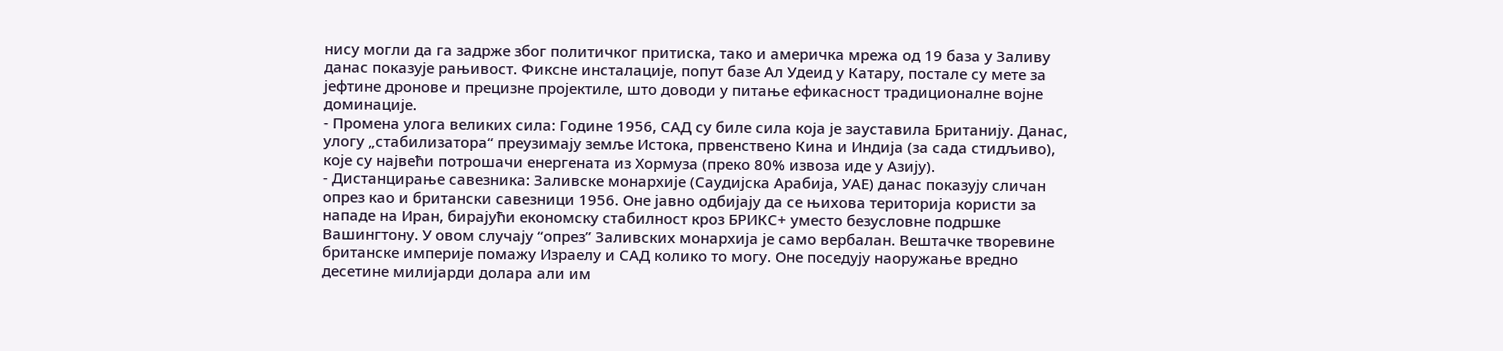нису могли да га задрже због политичког притиска, тако и америчка мрежа од 19 база у Заливу данас показује рањивост. Фиксне инсталације, попут базе Ал Удеид у Катару, постале су мете за јефтине дронове и прецизне пројектиле, што доводи у питање ефикасност традиционалне војне доминације.
- Промена улога великих сила: Године 1956, САД су биле сила која је зауставила Британију. Данас, улогу „стабилизатора“ преузимају земље Истока, првенствено Кина и Индија (за сада стидљиво), које су највећи потрошачи енергената из Хормуза (преко 80% извоза иде у Азију).
- Дистанцирање савезника: Заливске монархије (Саудијска Арабија, УАЕ) данас показују сличан опрез као и британски савезници 1956. Оне јавно одбијају да се њихова територија користи за нападе на Иран, бирајући економску стабилност кроз БРИКС+ уместо безусловне подршке Вашингтону. У овом случају “опрез” Заливских монархија је само вербалан. Вештачке творевине британске империје помажу Израелу и САД колико то могу. Оне поседују наоружање вредно десетине милијарди долара али им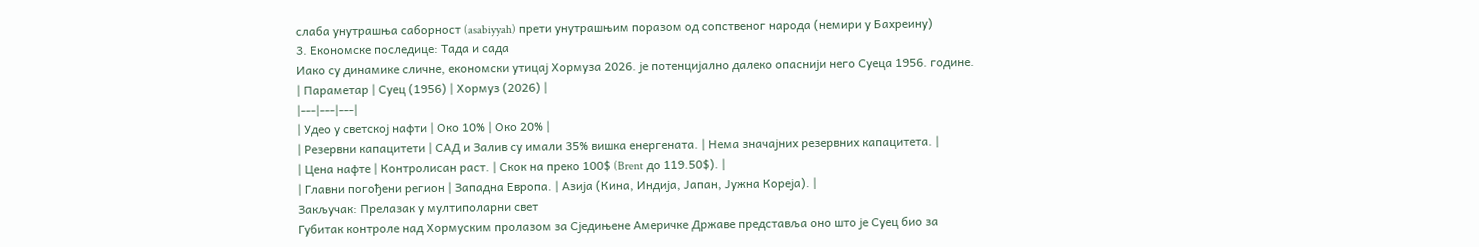слаба унутрашња саборност (asabiyyah) прети унутрашњим поразом од сопственог народа (немири у Бахреину)
3. Економске последице: Тада и сада
Иако су динамике сличне, економски утицај Хормуза 2026. је потенцијално далеко опаснији него Суеца 1956. године.
| Параметар | Суец (1956) | Хормуз (2026) |
|---|---|---|
| Удео у светској нафти | Око 10% | Око 20% |
| Резервни капацитети | САД и Залив су имали 35% вишка енергената. | Нема значајних резервних капацитета. |
| Цена нафте | Контролисан раст. | Скок на преко 100$ (Brent до 119.50$). |
| Главни погођени регион | Западна Европа. | Азија (Кина, Индија, Јапан, Јужна Кореја). |
Закључак: Прелазак у мултиполарни свет
Губитак контроле над Хормуским пролазом за Сједињене Америчке Државе представља оно што је Суец био за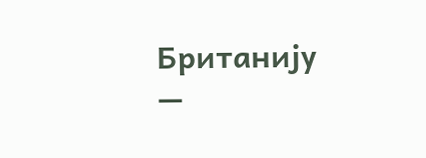Британију —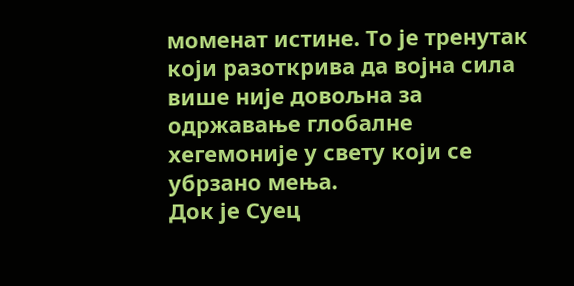моменат истине. То је тренутак који разоткрива да војна сила више није довољна за одржавање глобалне хегемоније у свету који се убрзано мења.
Док је Суец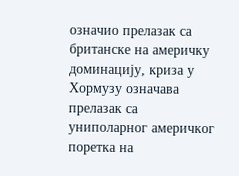означио прелазак са британске на америчку доминацију, криза у Хормузу означава прелазак са униполарног америчког поретка на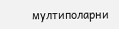мултиполарни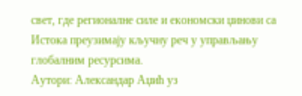свет, где регионалне силе и економски џинови са Истока преузимају кључну реч у управљању глобалним ресурсима.
Аутори: Александар Аџић уз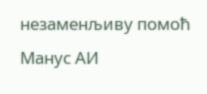незаменљиву помоћ Манус АИ